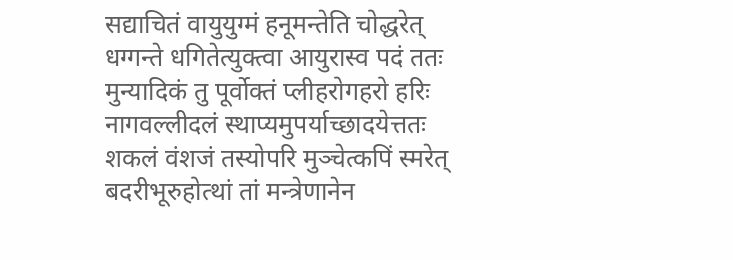सद्याचितं वायुयुग्मं हनूमन्तेति चोद्धरेत्
धग्गन्ते धगितेत्युक्त्वा आयुरास्व पदं ततः
मुन्यादिकं तु पूर्वोक्तं प्लीहरोगहरो हरिः
नागवल्लीदलं स्थाप्यमुपर्याच्छादयेत्ततः
शकलं वंशजं तस्योपरि मुञ्चेत्कपिं स्मरेत्
बदरीभूरुहोत्थां तां मन्त्रेणानेन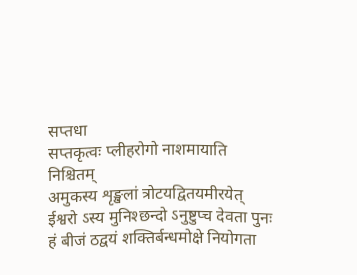सप्तधा
सप्तकृत्वः प्लीहरोगो नाशमायाति निश्चितम्
अमुकस्य शृङ्खलां त्रोटयद्वितयमीरयेत्
ईश्वरो ऽस्य मुनिश्छन्दो ऽनुष्टुप्च देवता पुनः
हं बीजं ठद्वयं शक्तिर्बन्धमोक्षे नियोगता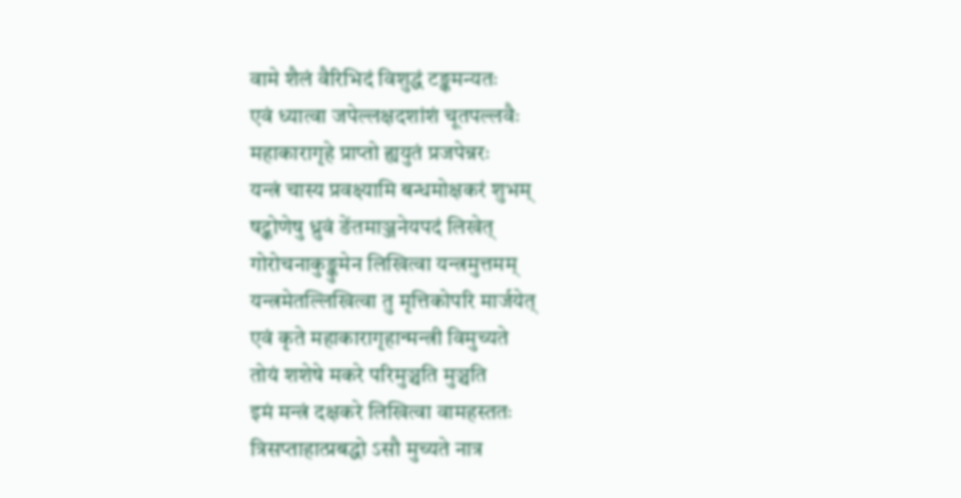वामे शैलं वैरिभिदं विशुद्धं टङ्कमन्यतः
एवं ध्यात्वा जपेल्लक्षदशांशं चूतपल्लवैः
महाकारागृहे प्राप्तो ह्ययुतं प्रजपेन्नरः
यन्त्रं चास्य प्रवक्ष्यामि बन्धमोक्षकरं शुभम्
षट्कोणेषु ध्रुवं ङेंतमाञ्जनेयपदं लिखेत्
गोरोचनाकुङ्कुमेन लिखित्वा यन्त्रमुत्तमम्
यन्त्रमेतल्लिखित्वा तु मृत्तिकोपरि मार्जयेत्
एवं कृते महाकारागृहान्मन्त्री विमुच्यते
तोयं शशेषे मकरे परिमुञ्चति मुञ्चति
इमं मन्त्रं दक्षकरे लिखित्वा वामहस्ततः
त्रिसप्ताहात्प्रबद्धो ऽसौ मुच्यते नात्र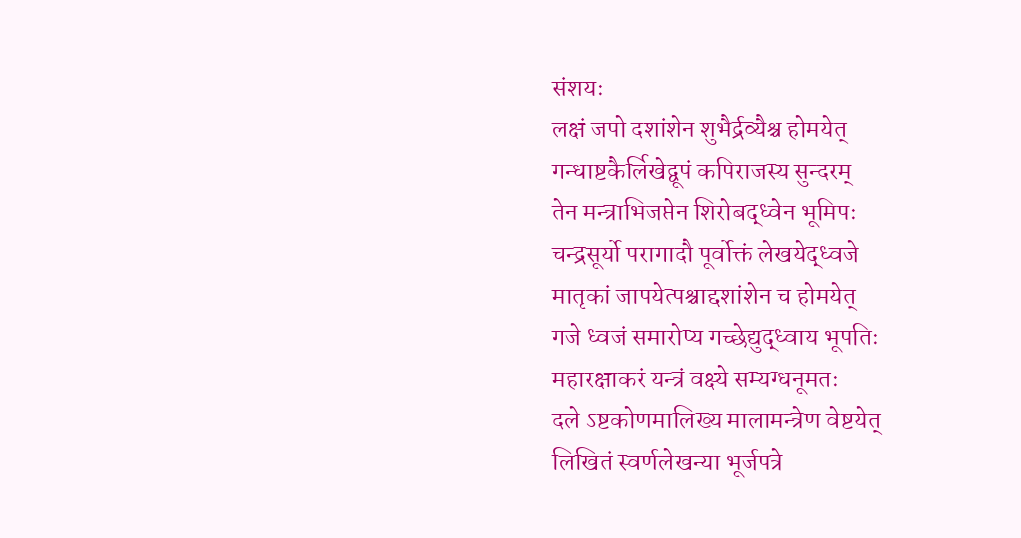संशयः
लक्षं जपो दशांशेन शुभैर्द्रव्यैश्च होमयेत्
गन्धाष्टकैर्लिखेद्वूपं कपिराजस्य सुन्दरम्
तेन मन्त्राभिजप्तेन शिरोबद्ध्वेन भूमिपः
चन्द्रसूर्यो परागादौ पूर्वोक्तं लेखयेद्ध्वजे
मातृकां जापयेत्पश्चाद्दशांशेन च होमयेत्
गजे ध्वजं समारोप्य गच्छेद्युद्ध्वाय भूपतिः
महारक्षाकरं यन्त्रं वक्ष्ये सम्यग्धनूमतः
दले ऽष्टकोणमालिख्य मालामन्त्रेण वेष्टयेत्
लिखितं स्वर्णलेखन्या भूर्जपत्रे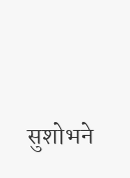सुशोभने